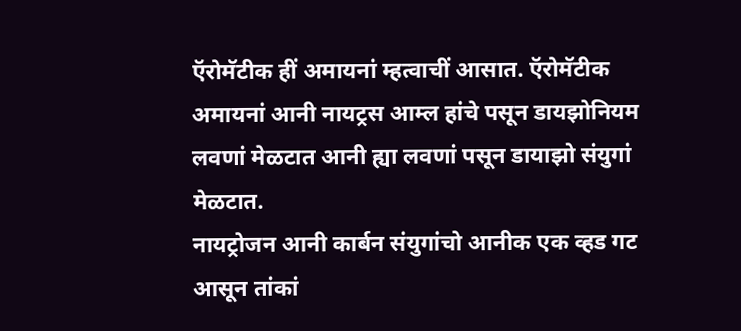ऍरोमॅटीक हीं अमायनां म्हत्वाचीं आसात. ऍरोमॅटीक अमायनां आनी नायट्रस आम्ल हांचे पसून डायझोनियम लवणां मेळटात आनी ह्या लवणां पसून डायाझो संयुगां मेळटात.
नायट्रोजन आनी कार्बन संयुगांचो आनीक एक व्हड गट आसून तांकां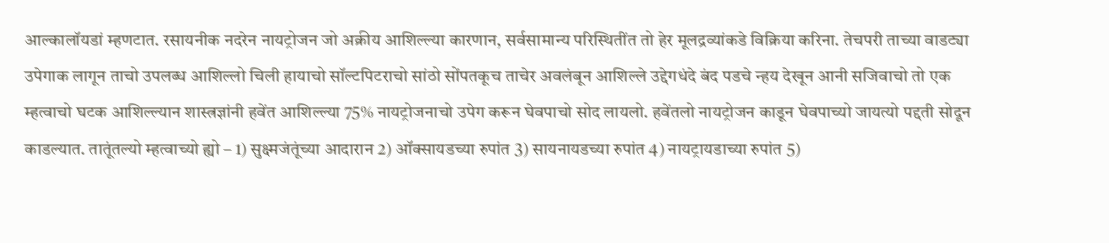आल्कालॉयडां म्हणटात. रसायनीक नदरेन नायट्रोजन जो अक्रीय आशिल्ल्या कारणान, सर्वसामान्य परिस्थितींत तो हेर मूलद्रव्यांकडे विक्रिया करिना. तेचपरी ताच्या वाडट्या उपेगाक लागून ताचो उपलब्ध आशिल्लो चिली हायाचो सॉल्टपिटराचो सांठो सोंपतकूच ताचेर अवलंबून आशिल्ले उद्देगधंदे बंद पडचे न्हय देखून आनी सजिवाचो तो एक म्हत्वाचो घटक आशिल्ल्यान शास्त्रज्ञांनी हवेंत आशिल्ल्या 75% नायट्रोजनाचो उपेग करून घेवपाचो सोद लायलो. हवेंतलो नायट्रोजन काडून घेवपाच्यो जायत्यो पद्दती सोदून काडल्यात. तातूंतल्यो म्हत्वाच्यो ह्यो – 1) सुक्ष्मजंतूंच्या आदारान 2) ऑक्सायडच्या रुपांत 3) सायनायडच्या रुपांत 4) नायट्रायडाच्या रुपांत 5)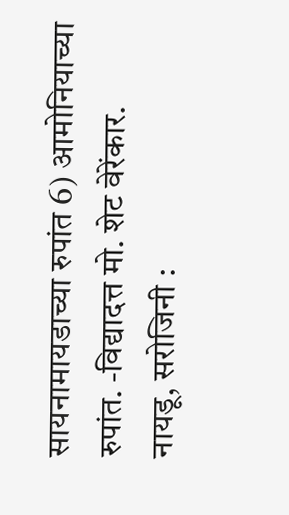सायनामायडाच्या रुपांत 6) आमोनियाच्या रुपांत. -विद्यादत्त मो. शेट वेरेंकार.
नायडू, सरोजिनी :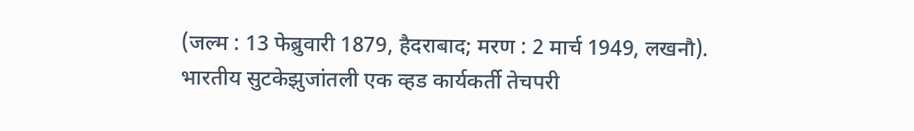(जल्म : 13 फेब्रुवारी 1879, हैदराबाद; मरण : 2 मार्च 1949, लखनौ). भारतीय सुटकेझुजांतली एक व्हड कार्यकर्ती तेचपरी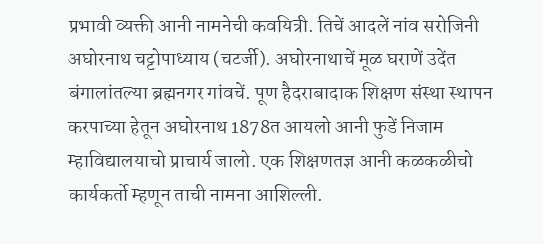प्रभावी व्यक्ती आनी नामनेची कवयित्री. तिचें आदलें नांव सरोजिनी अघोरनाथ चट्टोपाध्याय (चटर्जी). अघोरनाथाचें मूळ घराणें उदेंत बंगालांतल्या ब्रह्मनगर गांवचें. पूण हैदराबादाक शिक्षण संस्था स्थापन करपाच्या हेतून अघोरनाथ 1878त आयलो आनी फुडें निजाम म्हाविद्यालयाचो प्राचार्य जालो. एक शिक्षणतज्ञ आनी कळकळीचो कार्यकर्तो म्हणून ताची नामना आशिल्ली.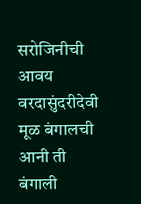सरोजिनीची आवय वरदासुंदरीदेवी मूळ बंगालची आनी ती बंगाली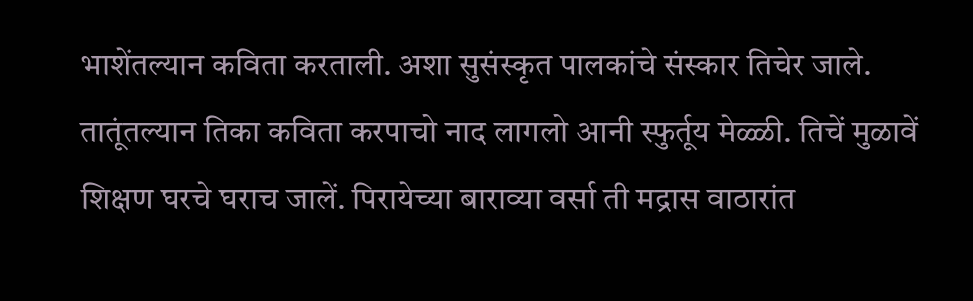भाशेंतल्यान कविता करताली. अशा सुसंस्कृत पालकांचे संस्कार तिचेर जाले. तातूंतल्यान तिका कविता करपाचो नाद लागलो आनी स्फुर्तूय मेळ्ळी. तिचें मुळावें शिक्षण घरचे घराच जालें. पिरायेच्या बाराव्या वर्सा ती मद्रास वाठारांत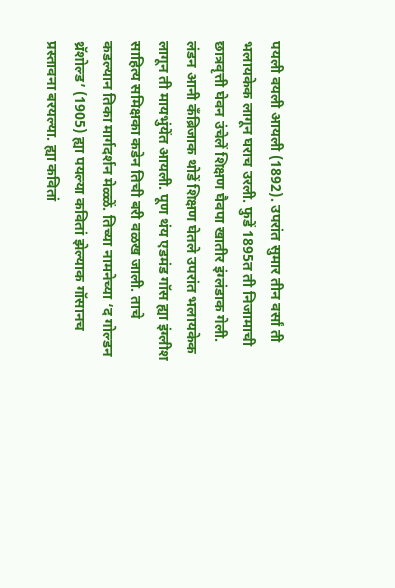पयली वयली आयली (1892). उपरांत सुमार तीन वर्सां ती भलायकेक लागून घराच उरली. फुडें 1895त ती निजामाची छात्रवृत्ती घेवन उंचेलें शिक्षण घैवपा खातीर इंग्लंडाक गेली. लंडन आनी कॅंब्रिजाक थोडें शिक्षण घेतले उपरांत भलायकेक लागून ती मायभुंयेंत आयली. पूण थंय एडमंड गॉस ह्या इंग्लीश साहित्य समिक्षका कडेन तिची बरी वळख जाली. ताचे कडल्यान तिका मार्गदर्शन मेळ्ळें. तिच्या नामनेच्या ‘द गोल्डन थ्रॅशोल्ड’ (1905) ह्या पयल्या कवितां झेल्याक गॉसानच प्रस्तावना बरयल्या. ह्या कवितां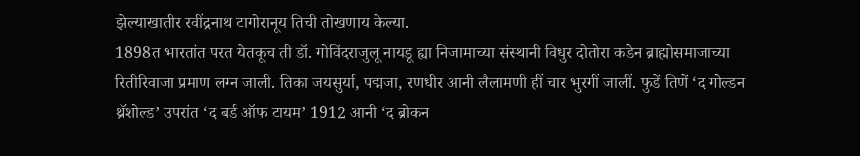झेल्याखातीर रवींद्रनाथ टागोरानूय तिची तोखणाय केल्या.
1898त भारतांत परत येतकूच ती डॉ. गोविंदराजुलू नायडू ह्या निजामाच्या संस्थानी विधुर दोतोरा कडेन ब्राह्मोसमाजाच्या रितीरिवाजा प्रमाण लग्न जाली. तिका जयसुर्या, पद्मजा, रणधीर आनी लैलामणी हीं चार भुरगीं जालीं. फुडें तिणें ‘द गोल्डन थ्रॅशोल्ड’ उपरांत ‘द बर्ड ऑफ टायम’ 1912 आनी ‘द ब्रोकन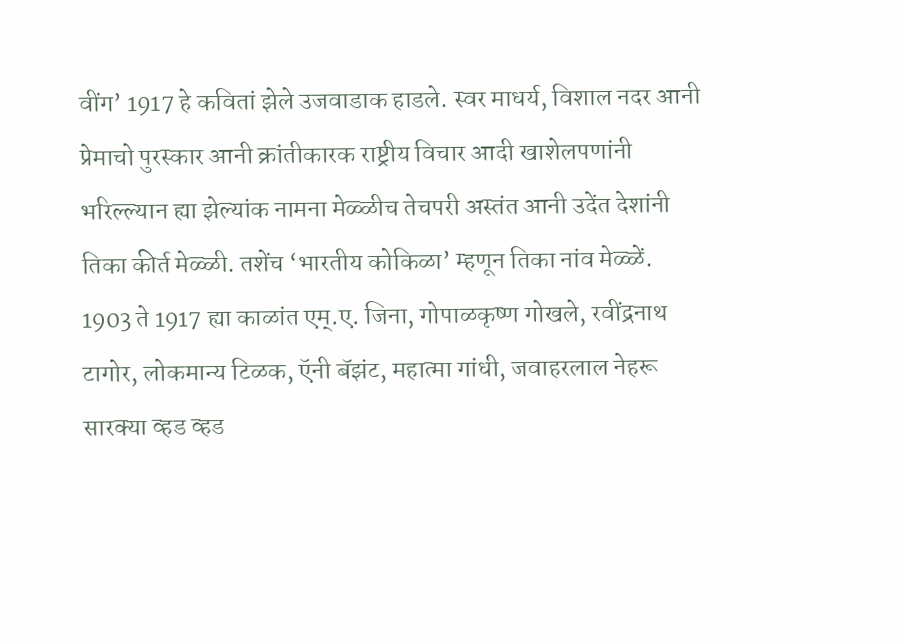वींग’ 1917 हे कवितां झेले उजवाडाक हाडले. स्वर माधर्य, विशाल नदर आनी प्रेमाचो पुरस्कार आनी क्रांतीकारक राष्ट्रीय विचार आदी खाशेलपणांनी भरिल्ल्यान ह्या झेल्यांक नामना मेळ्ळीच तेचपरी अस्तंत आनी उदेंत देशांनी तिका कीर्त मेळ्ळी. तशेंच ‘भारतीय कोकिळा’ म्हणून तिका नांव मेळ्ळें.
1903 ते 1917 ह्या काळांत एम्.ए. जिना, गोपाळकृष्ण गोखले, रवींद्रनाथ टागोर, लोकमान्य टिळक, ऍनी बॅझंट, महात्मा गांधी, जवाहरलाल नेहरू सारक्या व्हड व्हड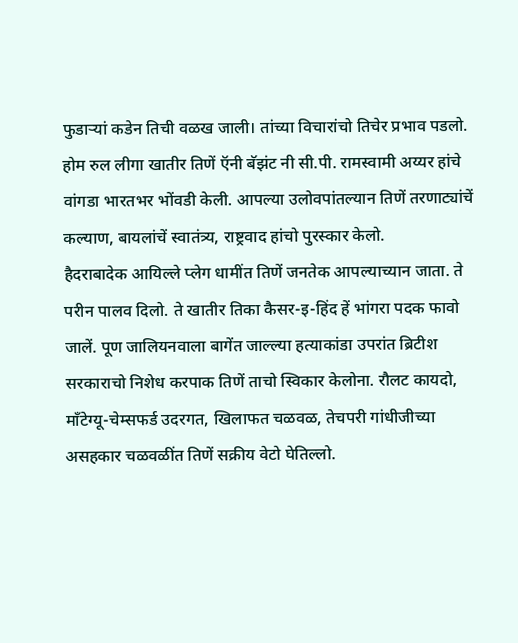फुडाऱ्यां कडेन तिची वळख जाली। तांच्या विचारांचो तिचेर प्रभाव पडलो. होम रुल लीगा खातीर तिणें ऍनी बॅझंट नी सी.पी. रामस्वामी अय्यर हांचे वांगडा भारतभर भोंवडी केली. आपल्या उलोवपांतल्यान तिणें तरणाट्यांचें कल्याण, बायलांचें स्वातंत्र्य, राष्ट्रवाद हांचो पुरस्कार केलो.
हैदराबादेक आयिल्ले प्लेग धामींत तिणें जनतेक आपल्याच्यान जाता. ते परीन पालव दिलो. ते खातीर तिका कैसर-इ-हिंद हें भांगरा पदक फावो जालें. पूण जालियनवाला बागेंत जाल्ल्या हत्याकांडा उपरांत ब्रिटीश सरकाराचो निशेध करपाक तिणें ताचो स्विकार केलोना. रौलट कायदो, मॉंटेग्यू-चेम्सफर्ड उदरगत, खिलाफत चळवळ, तेचपरी गांधीजीच्या असहकार चळवळींत तिणें सक्रीय वेटो घेतिल्लो.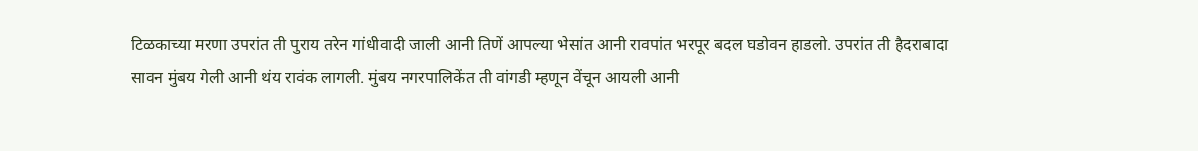टिळकाच्या मरणा उपरांत ती पुराय तरेन गांधीवादी जाली आनी तिणें आपल्या भेसांत आनी रावपांत भरपूर बदल घडोवन हाडलो. उपरांत ती हैदराबादा सावन मुंबय गेली आनी थंय रावंक लागली. मुंबय नगरपालिकेंत ती वांगडी म्हणून वेंचून आयली आनी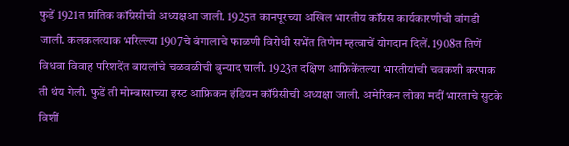फुडें 1921त प्रांतिक कॉंग्रेसीची अध्यक्षआ जाली. 1925त कानपूरच्या अखिल भारतीय कॉंग्रस कार्यकारणीची वांगडी जाली. कलकलत्याक भरिल्ल्या 1907चे बंगालाचे फाळणी विरोधी सभेंत तिणेम म्हत्वाचें योगदान दिलें. 1908त तिणें विधवा विवाह परिशदेंत बायलांचे चळवळीची बुन्याद घाली. 1923त दक्षिण आफ्रिकेंतल्या भारतीयांची चवकशी करपाक ती थंय गेली. फुडें ती मोम्बासाच्या इस्ट आफ्रिकन इंडियन कॉंग्रेसीची अध्यक्षा जाली. अमेरिकन लोका मदीं भारताचे सुटके विशीं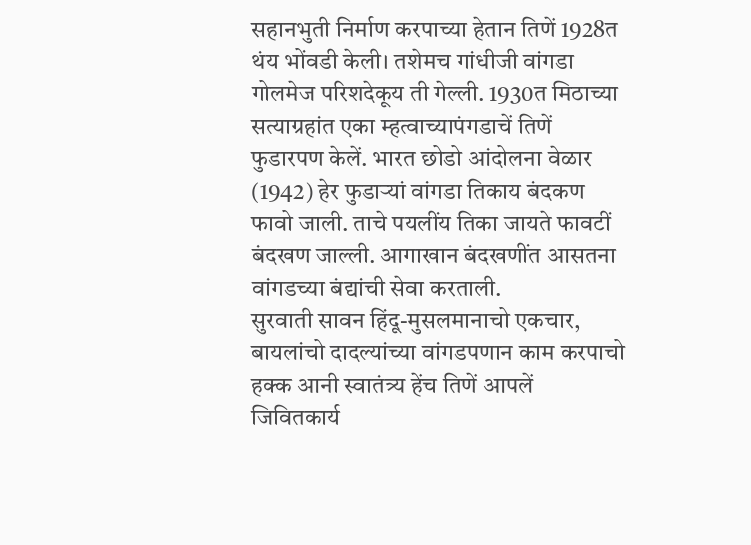सहानभुती निर्माण करपाच्या हेतान तिणें 1928त थंय भोंवडी केली। तशेमच गांधीजी वांगडा गोलमेज परिशदेकूय ती गेल्ली. 1930त मिठाच्या सत्याग्रहांत एका म्हत्वाच्यापंगडाचें तिणें फुडारपण केलें. भारत छोडो आंदोलना वेळार (1942) हेर फुडाऱ्यां वांगडा तिकाय बंदकण फावो जाली. ताचे पयलींय तिका जायते फावटीं बंदखण जाल्ली. आगाखान बंदखणींत आसतना वांगडच्या बंद्यांची सेवा करताली.
सुरवाती सावन हिंदू-मुसलमानाचो एकचार, बायलांचो दादल्यांच्या वांगडपणान काम करपाचो हक्क आनी स्वातंत्र्य हेंच तिणें आपलें जिवितकार्य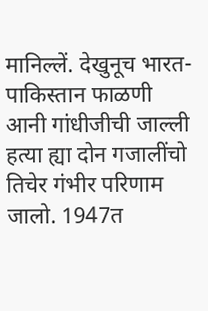मानिल्लें. देखुनूच भारत-पाकिस्तान फाळणी आनी गांधीजीची जाल्ली हत्या ह्या दोन गजालींचो तिचेर गंभीर परिणाम जालो. 1947त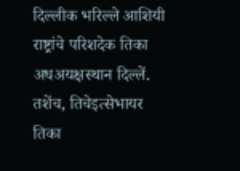दिल्लीक भरिल्ले आशियी राष्ट्रांचे परिशदेक तिका अधअयक्षस्थान दिल्लें. तशेंच, तिचेइत्सेभायर तिका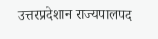उत्तरप्रदेशान राज्यपालपद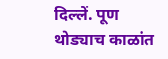दिल्लें. पूण थोड्याच काळांत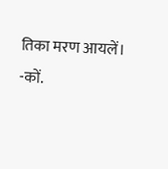तिका मरण आयलें।
-कों.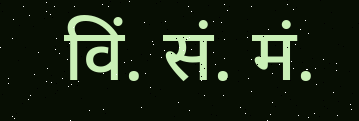विं. सं. मं.